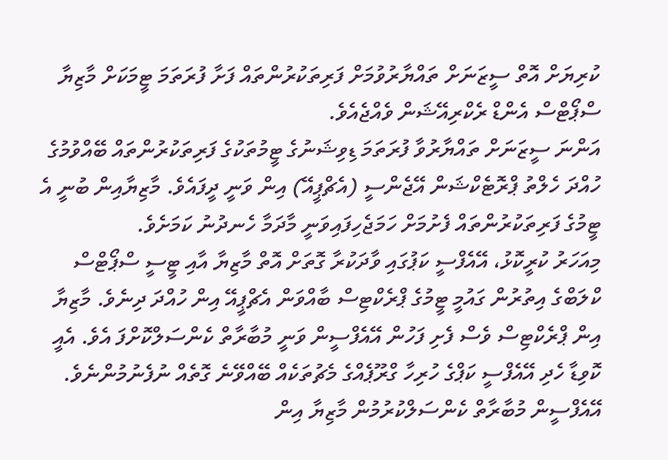ކުރިޔަށް އޮތް ސީޒަނަށް ތައްޔާރުވުމަށް ފަރިތަކުރުންތައް ފަށާ ފުރަތަމަ ޓީމަކަށް މާޒިޔާ ސްޕޯޓްސް އެންޑް ރެކްރިއޭޝަން ވެއްޖެއެވެ.
އަންނަ ސީޒަނަށް ތައްޔާރުވާ ފުރަތަމަ ޑިވިޝަނުގެ ޓީމުތަކުގެ ފަރިތަކުރުންތައް ބޭއްވުމުގެ ހުއްދަ ހެލްތު ޕްރޮޓެކްޝަން އޭޖެންސީ (އެޗްޕީއޭ) އިން ވަނީ ދީފައެވެ. މާޒިޔާއިން ބުނީ އެ ޓީމުގެ ފަރިތަކުރުންތައް ފެށުމަށް ހަމަޖެހިފައިވަނީ މާދަމާ ހެނދުނު ކަމަށެވެ.
މިއަހަރު ކުރީކޮޅު، އޭއެފްސީ ކަޕުގައި ވާދަކުރާ ގޮތަށް އޮތް މާޒިޔާ އާއި ޓީސީ ސްޕޯޓްސް ކްލަބްގެ އިތުރުން ގައުމީ ޓީމުގެ ޕްރެކްޓިސް ބާއްވަން އެޗްޕީއޭ އިން ހުއްދަ ދިނެވެ. މާޒިޔާ އިން ޕްރެކްޓިސް ވެސް ފެށި ފަހުން އޭއެފްސީން ވަނީ މުބާރާތް ކެންސަލްކޮށްފަ އެވެ. އެއީ ކޮވިޑާ ހެދި އޭއެފްސީ ކަޕްގެ ހުރިހާ ގްރޫޕެއްގެ މެޗުތަކެއް ބޭއްވޭނެ ގޮތެއް ނުފެނުމުންނެވެ. އޭއެފްސީން މުބާރާތް ކެންސަލްކުރުމުން މާޒިޔާ އިން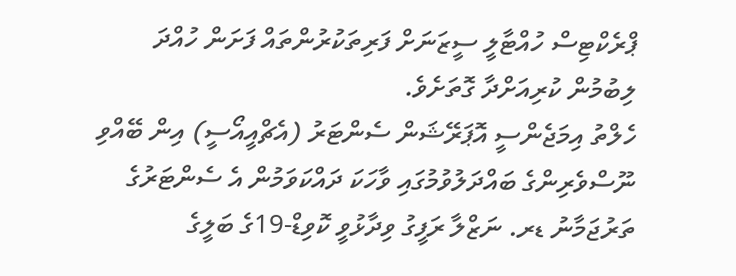ޕްރެކްޓިސް ހުއްޓާލީ ސީޒަނަށް ފަރިތަކުރުންތައް ފަށަން ހުއްދަ ލިބުމުން ކުރިއަށްދާ ގޮތަށެވެ.
ހެލްތު އިމަޖެންސީ އޮޕަރޭޝަން ސެންޓަރު (އެޗްއީއޯސީ) އިން ބޭއްވި ނޫސްވެރިންގެ ބައްދަލުވުމުގައި ވާހަކަ ދައްކަވަމުން އެ ސެންޓަރުގެ ތަރުޖަމާނު ޑރ. ނަޒްލާ ރަފީގު ވިދާޅުވީ ކޮވިޑް-19ގެ ބަލީގެ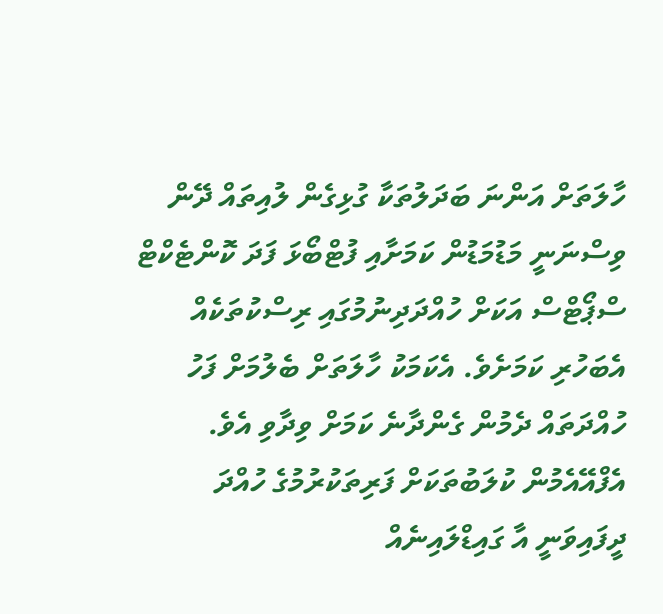ހާލަތަށް އަންނަ ބަދަލުތަކާ ގުޅިގެން ލުއިތައް ދޭން ވިސްނަނީ މަޑުމަޑުން ކަމަށާއި ފުޓްބޯޅަ ފަދަ ކޮންޓެކްޓް ސްޕޯޓްސް އަކަށް ހުއްދަދިނުމުގައި ރިސްކުތަކެއް އެބަހުރި ކަމަށެވެ. އެކަމަކު ހާލަތަށް ބެލުމަށް ފަހު ހުއްދަތައް ދެމުން ގެންދާނެ ކަމަށް ވިދާވި އެވެ.
އެފްއޭއެމުން ކުލަބުތަކަށް ފަރިތަކުރުމުގެ ހުއްދަ ދީފައިވަނީ އާ ގައިޑްލައިނެއް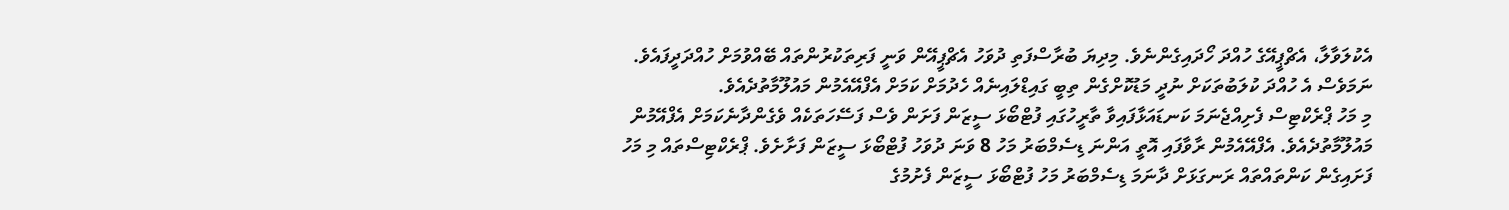އެކުލަވާލާ، އެޗްޕީއޭގެ ހުއްދަ ހޯދައިގެންނެވެ. މިދިޔަ ބުރާސްފަތި ދުވަހު އެޗްޕީއޭން ވަނީ ފަރިތަކުރުންތައް ބޭއްވުމަށް ހުއްދަދީފައެވެ. ނަމަވެސް އެ ހުއްދަ ކުލަބުތަކަށް ނުދީ މަޑުކޮށްގެން ތިބީ ގައިޑްލައިނެއް ހެދުމަށް ކަމަށް އެފްއޭއެމުން މައުލޫމާތުދެއެވެ.
މި މަހު ޕްރެކްޓިސް ފެށިއްޖެނަމަ ކަނޑައަޅާފައިވާ ތާރީހުގައި ފުޓްބޯޅަ ސީޒަން ފަށަން ވެސް ފަސޭހަތަކެއް ވެގެންދާނެކަމަށް އެފްއޭމުން މައުލޫމާތުދެއެވެ. އެފްއޭއެމުން ރާވާފައި އޮތީ އަންނަ ޑިސެމްބަރު މަހު 8 ވަނަ ދުވަހު ފުޓްބޯޅަ ސީޒަން ފަށާށެވެ. ޕްރެކްޓިސްތައް މި މަހު ފަށައިގެން ކަންތައްތައް ރަނގަޅަށް ދާނަމަ ޑިސެމްބަރު މަހު ފުޓްބޯޅަ ސީޒަން ފެށުމުގެ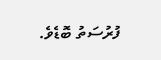ފުރުސަތު ބޮޑެވެ.